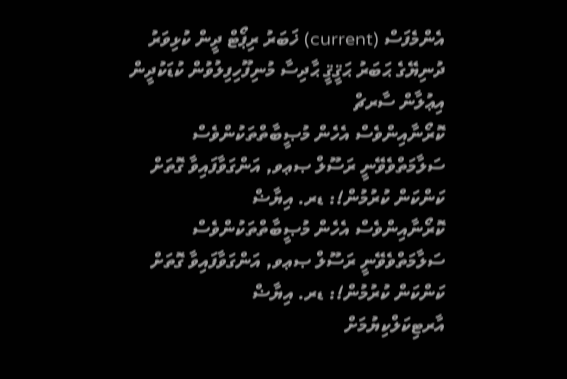އެންމެފަސް (current) ޚަބަރު ރިޕޯޓް ދީން ކުޅިވަރު ދުނިޔޭގެ ޙަބަރު ޙަޤީޤީ ޙާދިސާ މުނިފޫހިފިލުވުން ކުޑަކުދީން އިޢުލާން ސާރޗް
ކޮރޯނާއިންވެސް އެހެން މުޞީބާތްތަކުންވެސް ސަލާމަތްވެވޭނީ ރަސޫލް ޞޢވ, އަންގަވާފައިވާ ގޮތަށް ކަންކަން ކުރުމުން!: ޑރ. އިޔާޟް
ކޮރޯނާއިންވެސް އެހެން މުޞީބާތްތަކުންވެސް ސަލާމަތްވެވޭނީ ރަސޫލް ޞޢވ, އަންގަވާފައިވާ ގޮތަށް ކަންކަން ކުރުމުން!: ޑރ. އިޔާޟް
އާރޓިކަލްކިޔުމަށް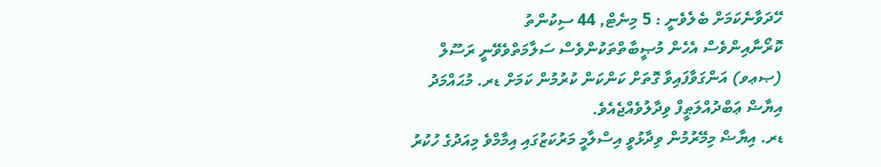ހޭދަވާނެކަމަށް ބެލެވެނީ : 5 މިނެޓް, 44 ސިކުންތު
ކޮރޯނާއިންވެސް އެހެން މުޞީބާތްތަކުންވެސް ސަލާމަތްވެވޭނީ ރަސޫލް (ޞޢވ) އަންގަވާފައިވާ ގޮތަށް ކަންކަން ކުރުމުން ކަމަށް ޑރ. މުޙައްމަދު އިޔާޟް ޢަބްދުއްލަޠީފް ވިދާލުވެއްޖެއެވެ.
ޑރ. އިޔާޟް މިމޭރުމުން ވިދާޅުވީ އިސްލާމީ މަރުކަޒުގައި އިމާމްވެ މިއަދުގެ ހުކުރު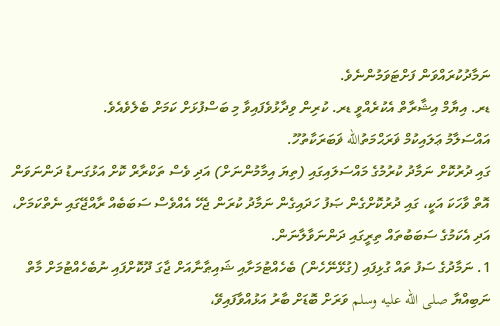ނަމާދުކުރައްވަން ފަށްޓަވަމުންނެވެ.
ޑރ. އިޔާމް އިޝާރާތް އެކުރެއްވީ ޑރ. ކުރިން ވިދާޅުވެފައިވާ މި ބަސްފުޅަށް ކަމަށް ބެލެވެއެވެ.
އައްސަލާމު ޢަލައިކުމް ޥަރަޙްމަތުالله ޥަބަރަކާތުހޫ.
ގައި ދުރުކޮށް ނަމާދު ކުރުމުގެ މައްސަލައިގައި (ތިޔަ އިމާމުންނަށް) އަދި ވެސް ތަކްރާރް ކޮށް އަޅުގަނޑު ދަންނަވަން އޮތް ވާހަކަ އަކީ، ގައި ދުރުކޮށްގެން ޞަފު ހަދައިގެން ނަމާދު ކުރަން ޖެހޭ އެއްވެސް ސަބަބެއް ރާއްޖޭގައި ނެތްކަމަށް، އަދި އެކަމުގެ ސަބަބުތައް ތިރީގައި ދަންނަވާލާނަން.
1. ނަމާދުގެ ސަފު ތައް ގުޅިފައި (ގުޅޭނޭހެން) ބެހެއްޓުމަށާއި ޝައިޠާނާއަށް ޖާގަ ދޫކޮށްފައި ނުބެހެއްޓުމަށް މާތް ނަބިއްޔާ صلى الله عليه وسلم ވަރަށް ބޮޑަށް ބާރު އަޅުއްވާފައިވޭ،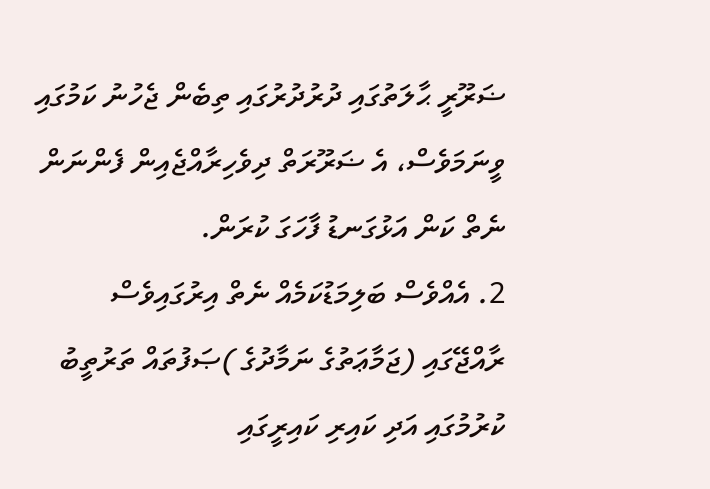ޟަރޫރީ ޙާލަތުގައި ދުރުދުރުގައި ތިބެން ޖެހުނު ކަމުގައި ވީނަމަވެސް، އެ ޟަރޫރަތް ދިވެހިރާއްޖެއިން ފެންނަން ނެތް ކަން އަޅުގަނޑު ފާހަގަ ކުރަން.
2. އެއްވެސް ބަލިމަޑުކަމެއް ނެތް އިރުގައިވެސް ރާއްޖޭގައި (ޖަމާޢަތުގެ ނަމާދުގެ )ޞަފުތައް ތަރުތީބު ކުރުމުގައި އަދި ކައިރި ކައިރީގައި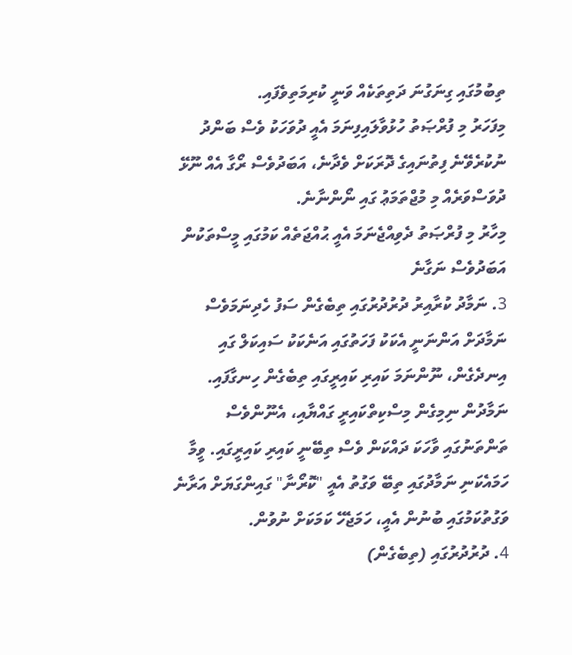ތިބުމުގައި ގިނަގުނަ ދަތިތަކެއް ވަނީ ކުރިމަތިވެފައި.
މިފަހަރު މި ފުރްޞަތު ހުޅުވާލައިފިނަމަ އެއީ ދުވަހަކު ވެސް ބަންދު ނުކުރެވޭނެ ފިތުނައިގެ ދޮރަކަށް ވެދާނެ، އަބަދުވެސް ރޯގާ އެއް ނޫޅޭ ދުވަސްވަރެއް މި މުޖްތަމަޢު ގައި ނޯންނާނެ.
މިހާރު މި ފުރްޞަތު ދެވިއްޖެނަމަ އެއީ ޙުއްޖަތެއް ކަމުގައި މީސްތަކުން އަބަދުވެސް ނަގާނެ
3. ނަމާދު ކުރާއިރު ދުރުދުރުގައި ތިބެގެން ސަފު ހެދިނަމަވެސް ނަމާދަށް އަންނަނީ އެކަކު ފަހަތުގައި އަނެކަކު ސައިކަލް ގައި އިނދެގެން، ނޫންނަމަ ކައިރި ކައިރީގައި ތިބެގެން ހިނގާފައި.
ނަމާދުން ނިމިގެން މިސްކިތްކައިރީ ގައްޔާއި، އެނޫންވެސް ތަންތަނުގައި ވާހަކަ ދައްކަން ވެސް ތިބޭނީ ކައިރި ކައިރީގައި. ވީމާ ހަމައެކަނި ނަމާދުގައި ތިބޭ ވަގުތު އެއީ "ކޮރޯނާ" ގައިންގަޔަށް އަރާނެ ވަގުތުކަމުގައި ބުނުން އެއީ، ހަމަޖެހޭ ކަމަކަށް ނުވުން.
4. ދުރުދުރުގައި (ތިބެގެން)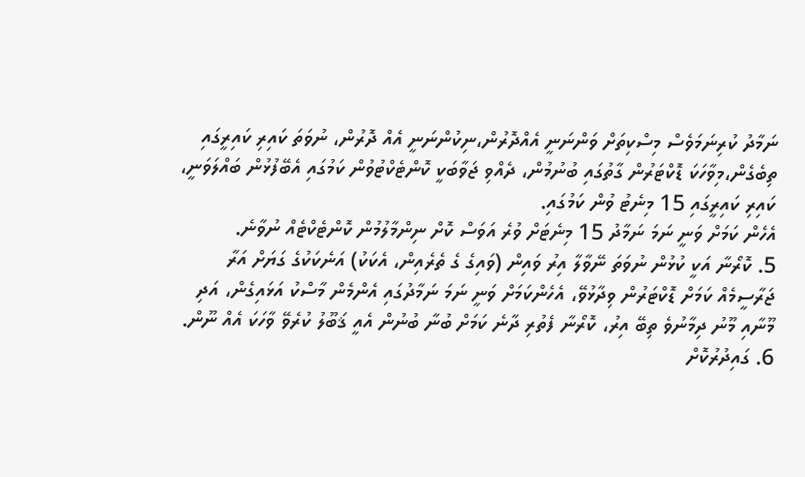ނަމާދު ކުރިނަމަވެސް މިސްކިތަށް ވަންނަނީ އެއްދޮރުން،ނިކުންނަނީ އެއް ދޮރުން، ނުވަތަ ކައިރި ކައިރީގައި ތިބެގެން،މިވާހަކަ ޑޮކްޓަރުން ގާތުގައި ބުނުމުން، ދެއްވި ޖަވާބަކީ ކޮންޓެކްޓުވުން ކަމުގައި އެބޭފުޅުން ބައްލަވަނީ، ކައިރި ކައިރީގައި 15 މިނެޓު ވުން ކަމުގައި.
އެހެން ކަމަށް ވަނީ ނަމަ ނަމާދު 15 މިނެޓަށް ވުރެ އަވަސް ކޮށް ނިންމާލުމުން ކޮންޓެކްޓެއް ނުވާނެ.
5. ކޮރޯނާ އަކީ ކުޅުން ނުވަތަ ނޭވާލާ އިރު ވައިން (ވައިގެ ގެ ތެރެއިން، އެކަކު) އަނެކަކުގެ ގަޔަށް އަރާ ޖަރާސީމެއް ކަމަށް ޑޮކްޓަރުން ވިދާޅުވޭ، އެހެންކަމަށް ވަނީ ނަމަ ނަމާދުގައި އެންމެން މާސްކު އަޅައިގެން، އަދި މޫނާއި މޫނު ދިމާނުވެ ތިބޭ އިރު، ކޮރޯނާ ފެތުރި ދާނެ ކަމަށް ބުނާ ބުނުން އެއީ ޤަބޫލު ކުރެވޭ ވާހަކަ އެއް ނޫން.
6. ގައިދުރުކޮށް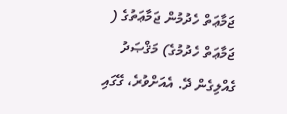ޖަމާޢަތް ހެދުމުން ޖަމާޢަތުގެ ( ޖަމާޢަތް ހެދުމުގެ) މަޤްޞަދު ގެއްލިގެން ދޭ. އެއަށްވުރެ، ގޭގައި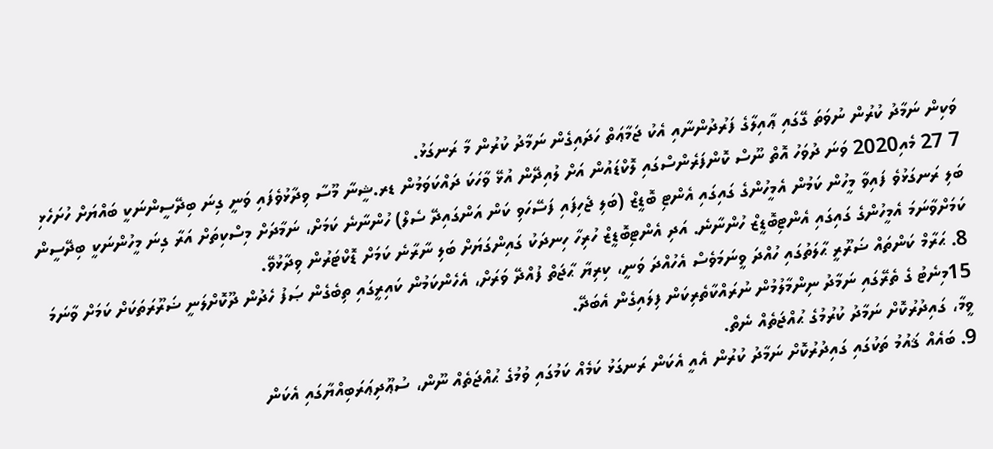ވަކިން ނަމާދު ކުރުން ނުވަތަ ގޭގައި ޢާއިލާގެ ފަރުދުންނާއި އެކު ޖަމާޢަތް ހަދައިގެން ނަމާދު ކުރުން މާ ރަނގަޅު.
7 27 މެއި2020 ވަނަ ދުވަހު އޮތް ނޫސް ކޮންފަރެންސްގައި ލޮކްޑައުން އަށް ލުއިދޭން އުޅޭ ވާހަކަ ދައްކަވަމުން ޑރ.ޝީނާ މޫސާ ވިދާޅުވެފައި ވަނީ ގިނަ ބިދޭސީންނަކީ ބައްޔަށް ހުށަހެޅި ބަލި ރަނގަޅުވެ ފައިވާ މީހުން ކަމުން އެމީހުންގެ ގައިގައި އެންޓި ބޮޑީޒް (ބަލި ޖެހިފައި ފަސޭހަވި ކަން އަންގައިދޭ ސެލް) ހުންނާނެ ކަމަށް، ނަމާދަށް މިސްކިތަށް އަރާ ގިނަ މީހުންނަކީ ބިދޭސީން ކަމަށްވާނަމަ އެމީހުންގެ ގައިގައި އެންޓިބޮޑީޒް ހުންނާނެ. އަދި އެންޓިބޮޑީޒް ހުރިހާ ހިނދަކު ގައިންގަޔަށް ބަލި ނާރާނެ ކަމަށް ޑޮކްޓަރުން ވިދާޅުވޭ.
8. ޙަރާމް ކަންތައް ޟަރޫރީ ޙާލަތުގައި ހުއްދަ ވީނަމަވެސް އެހުއްދަ ވަނީ، ކިރިޔާ ޙާޖަތް ފުއްދޭ ވަރަށް، އެހެންކަމުން ކައިރީގައި ތިބެގެން ޞަފު ހެދުން ދޫކޮށްލަނީ ޟަރޫރަތަކަށް ކަމަށް ވާނަމަ 15މިނެޓު ގެ ތެރޭގައި ނަމާދު ނިންމާލުމުން ނުރައްކާތެރިކަން ފިލައިގެން އެބަދޭ.
ވީމާ، ގައިދުރުކޮށް ނަމާދު ކުރުމުގެ ޙުއްޖަތެއް ނެތް.
9. ބައެއް ޤައުމު ތަކުގައި ގައިދުރުކޮށް ނަމާދު ކުރުން އެއީ އެކަން ރަނގަޅު ކަމެއް ކަމުގައި ވުމުގެ ޙުއްޖަތެއް ނޫން، ސުޢޫދިޢަރަބިއްޔާގައި އެކަން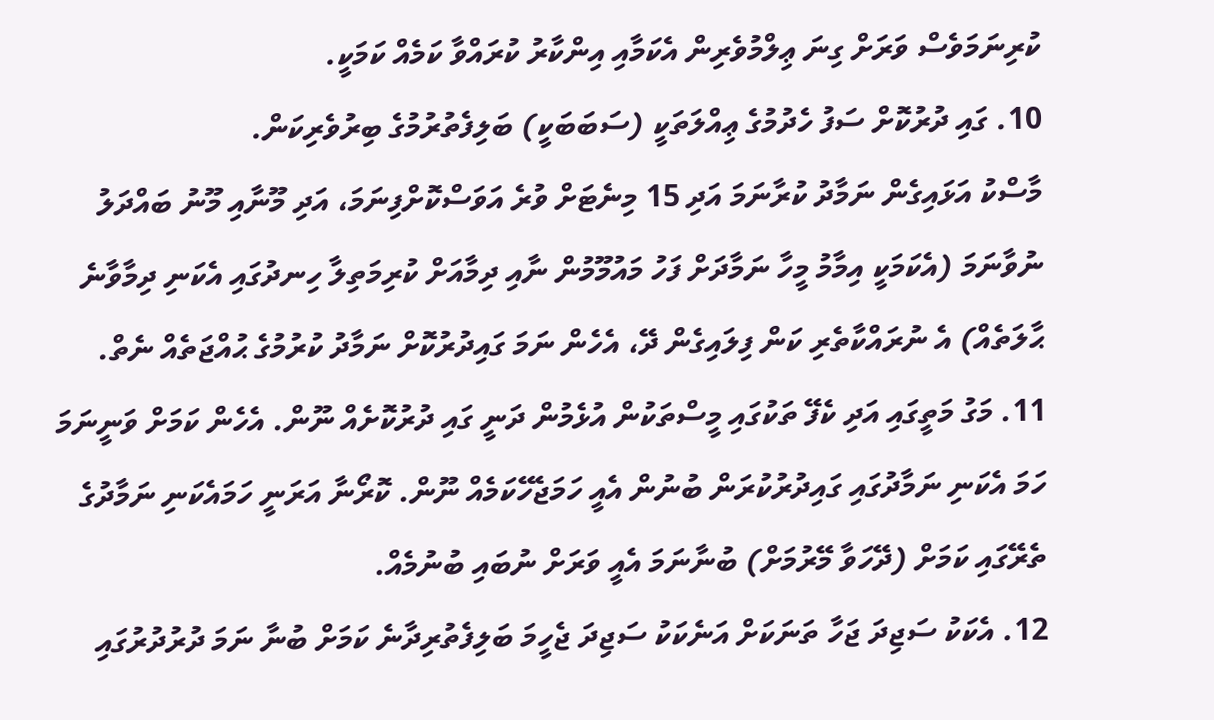ކުރިނަމަވެސް ވަރަށް ގިނަ ޢިލްމުވެރިން އެކަމާއި އިންކާރު ކުރައްވާ ކަމެއް ކަމަކީ.
10. ގައި ދުރުކޮށް ސަފު ހެދުމުގެ ޢިއްލަތަކީ (ސަބަބަކީ) ބަލިފެތުރުމުގެ ބިރުވެރިކަން.
މާސްކު އަޅައިގެން ނަމާދު ކުރާނަމަ އަދި 15 މިނެޓަށް ވުރެ އަވަސްކޮށްފިނަމަ، އަދި މޫނާއި މޫނު ބައްދަލު ނުވާނަމަ (އެކަމަކީ އިމާމު މީހާ ނަމާދަށް ފަހު މައުމޫމުން ނާއި ދިމާއަށް ކުރިމަތިލާ ހިނދުގައި އެކަނި ދިމާވާނެ ޙާލަތެއް) އެ ނުރައްކާތެރި ކަން ފިލައިގެން ދޭ، އެހެން ނަމަ ގައިދުރުކޮށް ނަމާދު ކުރުމުގެ ޙުއްޖަތެއް ނެތް.
11. މަގު މަތީގައި އަދި ކެފޭ ތަކުގައި މީސްތަކުން އުޅެމުން ދަނީ ގައި ދުރުކޮށެއް ނޫން. އެހެން ކަމަށް ވަނީނަމަ ހަމަ އެކަނި ނަމާދުގައި ގައިދުރުކުރަން ބުނުން އެއީ ހަމަޖެހޭކަމެއް ނޫން. ކޮރޯނާ އަރަނީ ހަމައެކަނި ނަމާދުގެ ތެރޭގައި ކަމަށް (ދޭހަވާ މޭރުމަށް) ބުނާނަމަ އެއީ ވަރަށް ނުބައި ބުނުމެއް.
12. އެކަކު ސަޖިދަ ޖަހާ ތަނަކަށް އަނެކަކު ސަޖިދަ ޖެހީމަ ބަލިފެތުރިދާނެ ކަމަށް ބުނާ ނަމަ ދުރުދުރުގައި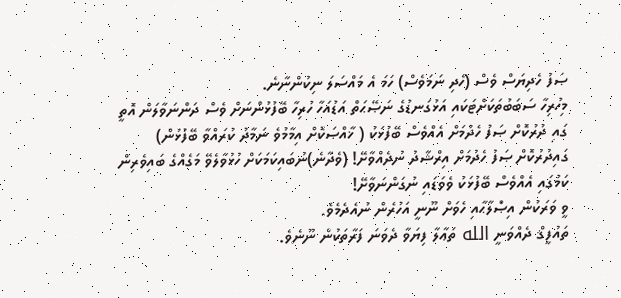ޞަފު ހެދިޔަސް ވެސް (ހެދި ނަމަވެސް) ހަމަ އެ މައްސަލަ ނިކުންނާނެ.
މިހުރިހާ ސަބަބުތަކަށްޓަކައި އަޅުގަނޑުގެ ނަޞޭޙަތް އަޑުއަހާ ހުރިހާ ބޭފުޅުންނަށް ވެސް ދަންނަވާލަން އޮތީ ގައި ދުރުކޮށް ޞަފު ހެދުމަށް އެއްވެސް ބޭފުޅަކު ( ޚާއްޞަކޮށް އިމާމުވެ ނަމާދު ކުރައްވާ ބޭފުޅުން) ގައިދުރުކޮށް ޞަފު ހެދުމަށް އިރްޝާދު ނުދެއްވާށޭ! (ވެދާނެ)ނުބައިކަމަކަށް ހުޅުވާލެވޭ މަގެއްގެ ބައިވެރިން ކަމުގައި އެއްވެސް ބޭފުޅަކު ވެވަޑައި ނުގަންނަވާށޭ!
ވީ ވަރަކުން އިޞްލާޙާއި ހެވަށް ނޫނީ އަހުރެން ނުއެދެމެވެ.
ތައުފީޤް ދެއްވަނީ الله ތަޢާލާ ފިޔަވާ ދެވަނަ ފަރާތަކުން ނޫނެވެ.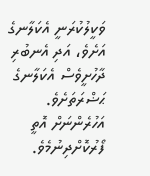ވަކީލުކުރަނީ އެކަލާނގެ އަށެވެ، އަދި އެނބުރި ދާހުށީވެސް އެކަލާނގެ ޙަޟްރަތަށެވެ.
އަހުރެންނަށް އޮތީ ފޯރުކޮށްދިނުމެވެ.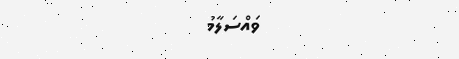ވައްސަލާމު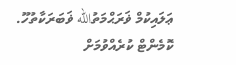ޢަލައިކުމް ޥަރަޙްމަތުالله ޥަބަރަކާތުހޫ.
ކޮމެންޓް ކުރެއްވުމަށް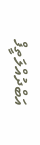އަބްދުއްލަތީފް